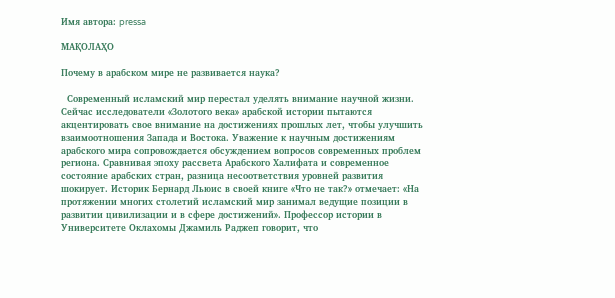Имя автора: pressa

МАҚОЛАҲО

Почему в арабском мире не развивается наука?

  Современный исламский мир перестал уделять внимание научной жизни. Сейчас исследователи «Золотого века» арабской истории пытаются акцентировать свое внимание на достижениях прошлых лет, чтобы улучшить взаимоотношения Запада и Востока. Уважение к научным достижениям арабского мира сопровождается обсуждением вопросов современных проблем региона. Сравнивая эпоху рассвета Арабского Халифата и современное состояние арабских стран, разница несоответствия уровней развития шокирует. Историк Бернард Льюис в своей книге «Что не так?» отмечает: «На протяжении многих столетий исламский мир занимал ведущие позиции в развитии цивилизации и в сфере достижений». Профессор истории в Университете Оклахомы Джамиль Раджеп говорит, что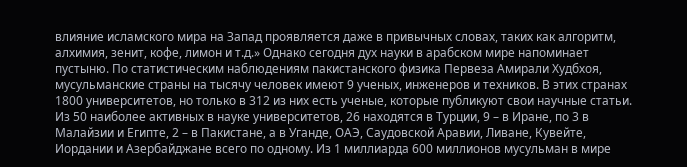влияние исламского мира на Запад проявляется даже в привычных словах, таких как алгоритм, алхимия, зенит, кофе, лимон и т.д.» Однако сегодня дух науки в арабском мире напоминает пустыню. По статистическим наблюдениям пакистанского физика Первеза Амирали Худбхоя, мусульманские страны на тысячу человек имеют 9 ученых, инженеров и техников. В этих странах 1800 университетов, но только в 312 из них есть ученые, которые публикуют свои научные статьи. Из 50 наиболее активных в науке университетов, 26 находятся в Турции, 9 – в Иране, по 3 в Малайзии и Египте, 2 – в Пакистане, а в Уганде, ОАЭ, Саудовской Аравии, Ливане, Кувейте, Иордании и Азербайджане всего по одному. Из 1 миллиарда 600 миллионов мусульман в мире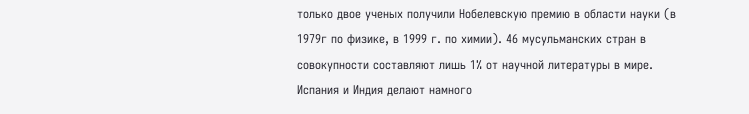только двое ученых получили Нобелевскую премию в области науки (в 1979г по физике, в 1999 г. по химии). 46 мусульманских стран в совокупности составляют лишь 1% от научной литературы в мире. Испания и Индия делают намного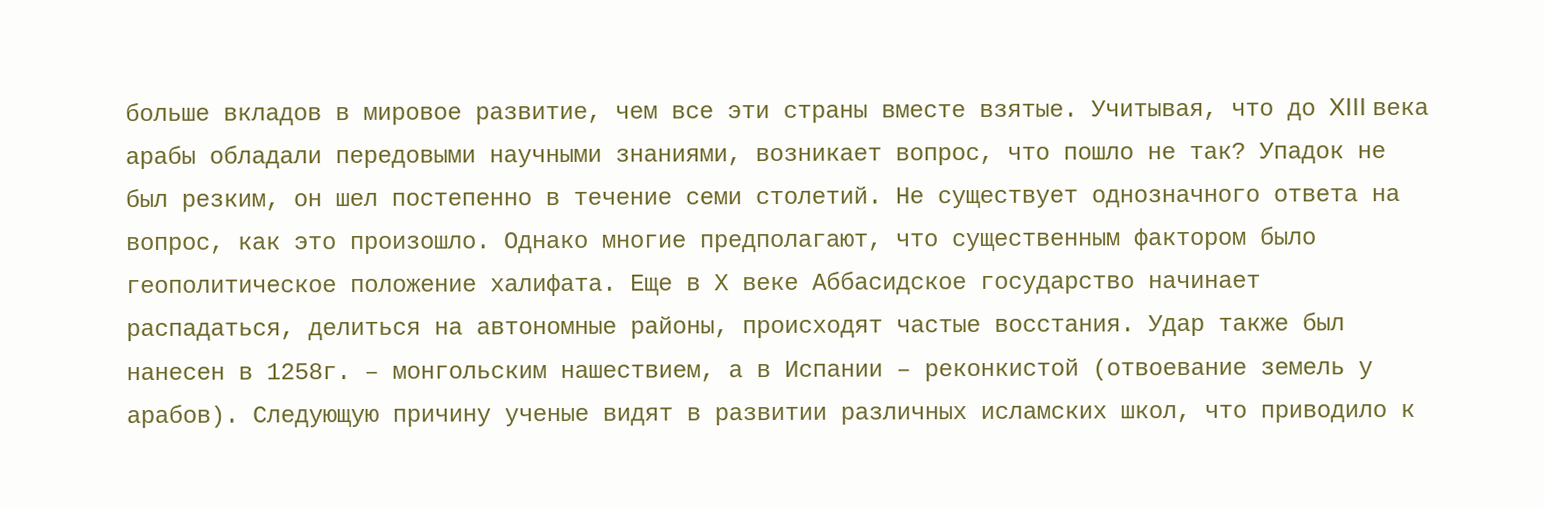больше вкладов в мировое развитие, чем все эти страны вместе взятые. Учитывая, что до XIII века арабы обладали передовыми научными знаниями, возникает вопрос, что пошло не так? Упадок не был резким, он шел постепенно в течение семи столетий. Не существует однозначного ответа на вопрос, как это произошло. Однако многие предполагают, что существенным фактором было геополитическое положение халифата. Еще в Х веке Аббасидское государство начинает распадаться, делиться на автономные районы, происходят частые восстания. Удар также был нанесен в 1258г. – монгольским нашествием, а в Испании – реконкистой (отвоевание земель у арабов). Следующую причину ученые видят в развитии различных исламских школ, что приводило к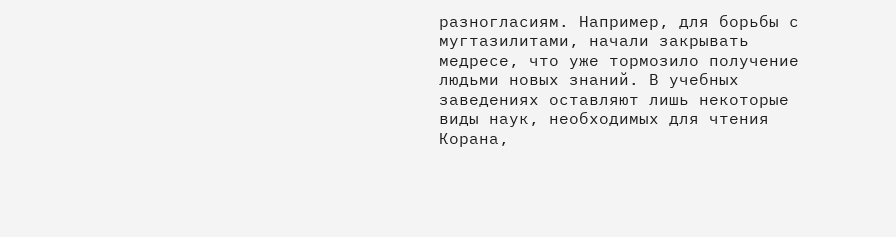разногласиям. Например, для борьбы с мугтазилитами, начали закрывать медресе, что уже тормозило получение людьми новых знаний. В учебных заведениях оставляют лишь некоторые виды наук, необходимых для чтения Корана,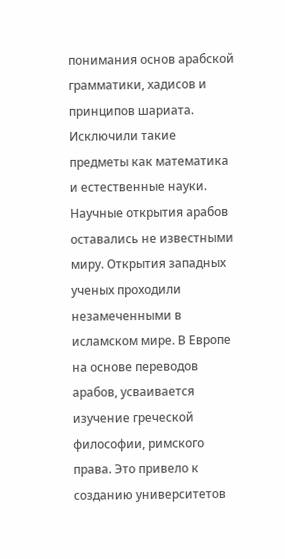понимания основ арабской грамматики, хадисов и принципов шариата. Исключили такие предметы как математика и естественные науки. Научные открытия арабов оставались не известными миру. Открытия западных ученых проходили незамеченными в исламском мире. В Европе на основе переводов арабов, усваивается изучение греческой философии, римского права. Это привело к созданию университетов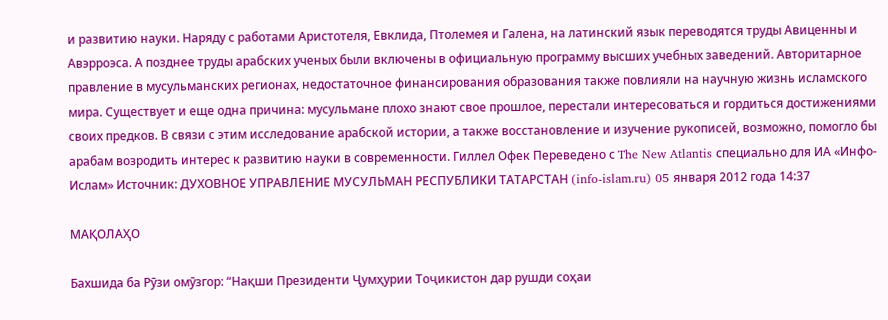и развитию науки. Наряду с работами Аристотеля, Евклида, Птолемея и Галена, на латинский язык переводятся труды Авиценны и Авэрроэса. А позднее труды арабских ученых были включены в официальную программу высших учебных заведений. Авторитарное правление в мусульманских регионах, недостаточное финансирования образования также повлияли на научную жизнь исламского мира. Существует и еще одна причина: мусульмане плохо знают свое прошлое, перестали интересоваться и гордиться достижениями своих предков. В связи с этим исследование арабской истории, а также восстановление и изучение рукописей, возможно, помогло бы арабам возродить интерес к развитию науки в современности. Гиллел Офек Переведено с The New Atlantis специально для ИА «Инфо-Ислам» Источник: ДУХОВНОЕ УПРАВЛЕНИЕ МУСУЛЬМАН РЕСПУБЛИКИ ТАТАРСТАН (info-islam.ru) 05 января 2012 года 14:37

МАҚОЛАҲО

Бахшида ба Рӯзи омӯзгор: “Нақши Президенти Ҷумҳурии Тоҷикистон дар рушди соҳаи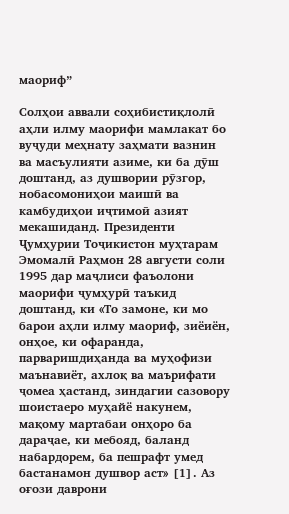маориф”

Солҳои аввали соҳибистиқлолӣ аҳли илму маорифи мамлакат бо вуҷуди меҳнату заҳмати вазнин ва масъулияти азиме, ки ба дӯш доштанд, аз душвории рӯзгор, нобасомониҳои маишӣ ва камбудиҳои иҷтимоӣ азият мекашиданд. Президенти Ҷумҳурии Тоҷикистон муҳтарам Эмомалӣ Раҳмон 28 августи соли 1995 дар маҷлиси фаъолони маорифи ҷумҳурӣ таъкид доштанд, ки «То замоне, ки мо барои аҳли илму маориф, зиёиён, онҳое, ки офаранда, парваришдиҳанда ва муҳофизи маънавиёт, ахлоқ ва маърифати ҷомеа ҳастанд, зиндагии сазовору шоистаеро муҳайё накунем, мақому мартабаи онҳоро ба дараҷае, ки мебояд, баланд набардорем, ба пешрафт умед бастанамон душвор аст» [1]. Аз оғози даврони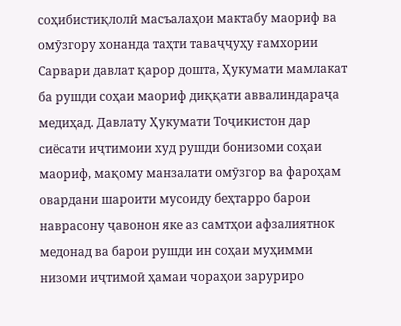соҳибистиқлолӣ масъалаҳои мактабу маориф ва омӯзгору хонанда таҳти таваҷҷуҳу ғамхории Сарвари давлат қарор дошта, Ҳукумати мамлакат ба рушди соҳаи маориф диққати аввалиндараҷа медиҳад. Давлату Ҳукумати Тоҷикистон дар сиёсати иҷтимоии худ рушди бонизоми соҳаи маориф, мақому манзалати омӯзгор ва фароҳам овардани шароити мусоиду беҳтарро барои наврасону ҷавонон яке аз самтҳои афзалиятнок медонад ва барои рушди ин соҳаи муҳимми низоми иҷтимоӣ ҳамаи чораҳои заруриро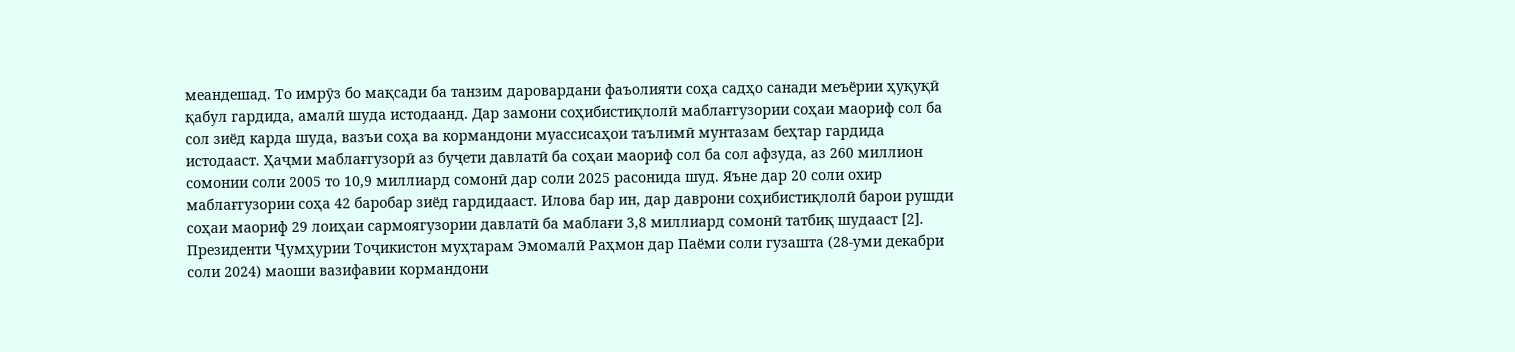меандешад. То имрӯз бо мақсади ба танзим даровардани фаъолияти соҳа садҳо санади меъёрии ҳуқуқӣ қабул гардида, амалӣ шуда истодаанд. Дар замони соҳибистиқлолӣ маблағгузории соҳаи маориф сол ба сол зиёд карда шуда, вазъи соҳа ва кормандони муассисаҳои таълимӣ мунтазам беҳтар гардида истодааст. Ҳаҷми маблағгузорӣ аз буҷети давлатӣ ба соҳаи маориф сол ба сол афзуда, аз 260 миллион сомонии соли 2005 то 10,9 миллиард сомонӣ дар соли 2025 расонида шуд. Яъне дар 20 соли охир маблағгузории соҳа 42 баробар зиёд гардидааст. Илова бар ин, дар даврони соҳибистиқлолӣ барои рушди соҳаи маориф 29 лоиҳаи сармоягузории давлатӣ ба маблағи 3,8 миллиард сомонӣ татбиқ шудааст [2]. Президенти Ҷумҳурии Тоҷикистон муҳтарам Эмомалӣ Раҳмон дар Паёми соли гузашта (28-уми декабри соли 2024) маоши вазифавии кормандони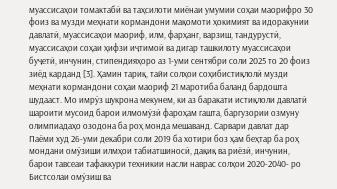муассисаҳои томактабӣ ва таҳсилоти миёнаи умумии соҳаи маорифро 30 фоиз ва музди меҳнати кормандони мақомоти ҳокимият ва идоракунии давлатӣ, муассисаҳои маориф, илм, фарҳанг, варзиш, тандурустӣ, муассисаҳои соҳаи ҳифзи иҷтимоӣ ва дигар ташкилоту муассисаҳои буҷетӣ, инчунин, стипендияҳоро аз 1-уми сентябри соли 2025 то 20 фоиз зиёд карданд [3]. Ҳамин тариқ, тайи солҳои соҳибистиқлолӣ музди меҳнати кормандони соҳаи маориф 21 маротиба баланд бардошта шудааст. Мо имрӯз шукрона мекунем, ки аз баракати истиқлоли давлатӣ шароити мусоид барои илмомӯзӣ фароҳам гашта, баргузории озмуну олимпиадаҳо озодона ба роҳ монда мешаванд. Сарвари давлат дар Паёми худ 26-уми декабри соли 2019 ба хотири боз ҳам беҳтар ба роҳ мондани омӯзиши илмҳои табиатшиносӣ, дақиқ ва риёзӣ, инчунин, барои тавсеаи тафаккури техникии насли наврас солҳои 2020-2040- ро Бистсолаи омӯзиш ва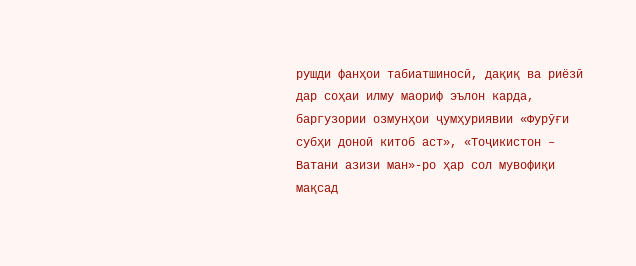рушди фанҳои табиатшиносӣ, дақиқ ва риёзӣ дар соҳаи илму маориф эълон карда, баргузории озмунҳои ҷумҳуриявии «Фурӯғи субҳи доноӣ китоб аст», «Тоҷикистон – Ватани азизи ман»-ро ҳар сол мувофиқи мақсад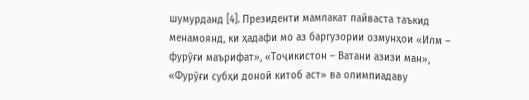шумурданд [4]. Президенти мамлакат пайваста таъкид менамоянд, ки ҳадафи мо аз баргузории озмунҳои «Илм – фурӯғи маърифат», «Тоҷикистон – Ватани азизи ман», «Фурӯғи субҳи доноӣ китоб аст» ва олимпиадаву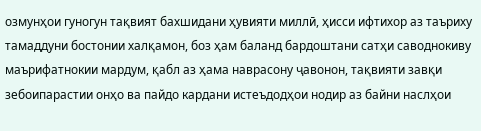озмунҳои гуногун тақвият бахшидани ҳувияти миллӣ, ҳисси ифтихор аз таъриху тамаддуни бостонии халқамон, боз ҳам баланд бардоштани сатҳи саводнокиву маърифатнокии мардум, қабл аз ҳама наврасону ҷавонон, тақвияти завқи зебоипарастии онҳо ва пайдо кардани истеъдодҳои нодир аз байни наслҳои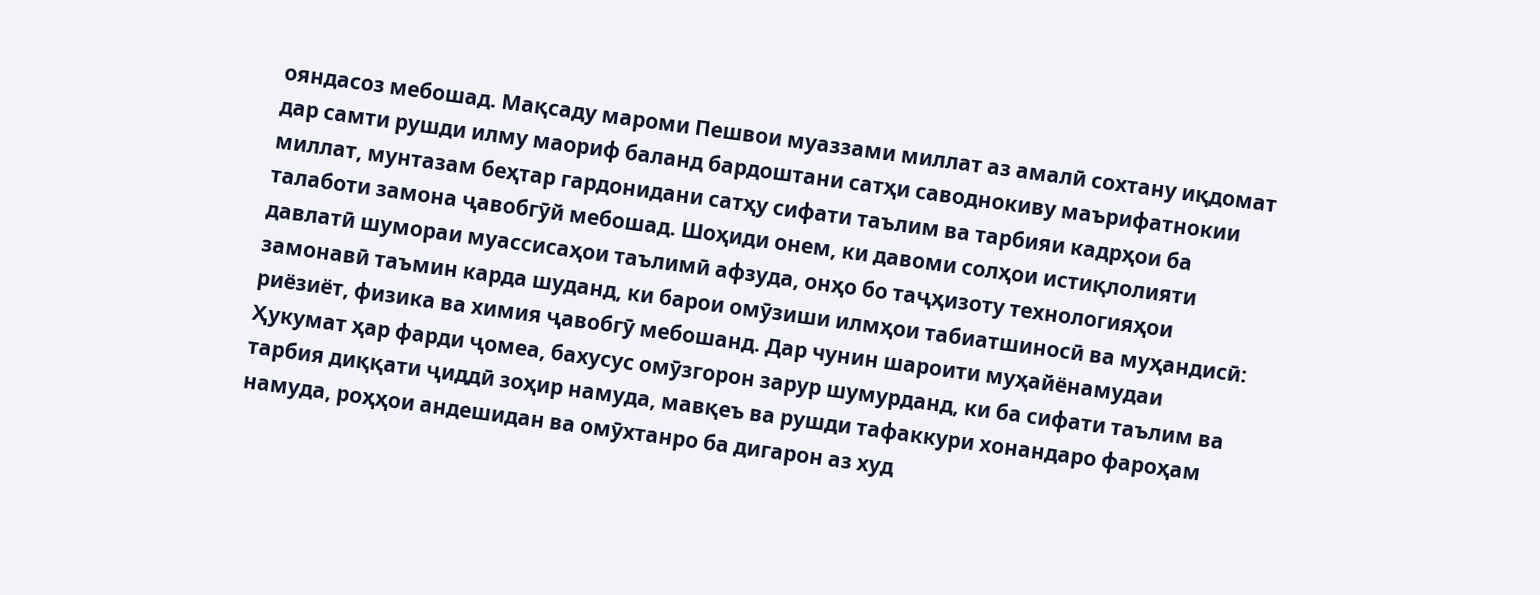ояндасоз мебошад. Мақсаду мароми Пешвои муаззами миллат аз амалӣ сохтану иқдомат дар самти рушди илму маориф баланд бардоштани сатҳи саводнокиву маърифатнокии миллат, мунтазам беҳтар гардонидани сатҳу сифати таълим ва тарбияи кадрҳои ба талаботи замона ҷавобгӯй мебошад. Шоҳиди онем, ки давоми солҳои истиқлолияти давлатӣ шумораи муассисаҳои таълимӣ афзуда, онҳо бо таҷҳизоту технологияҳои замонавӣ таъмин карда шуданд, ки барои омӯзиши илмҳои табиатшиносӣ ва муҳандисӣ: риёзиёт, физика ва химия ҷавобгӯ мебошанд. Дар чунин шароити муҳайёнамудаи Ҳукумат ҳар фарди ҷомеа, бахусус омӯзгорон зарур шумурданд, ки ба сифати таълим ва тарбия диққати ҷиддӣ зоҳир намуда, мавқеъ ва рушди тафаккури хонандаро фароҳам намуда, роҳҳои андешидан ва омӯхтанро ба дигарон аз худ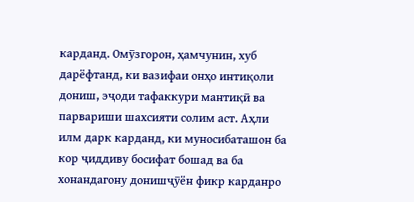карданд. Омӯзгорон, ҳамчунин, хуб дарёфтанд, ки вазифаи онҳо интиқоли дониш, эҷоди тафаккури мантиқӣ ва парвариши шахсияти солим аст. Аҳли илм дарк карданд, ки муносибаташон ба кор ҷиддиву босифат бошад ва ба хонандагону донишҷӯён фикр карданро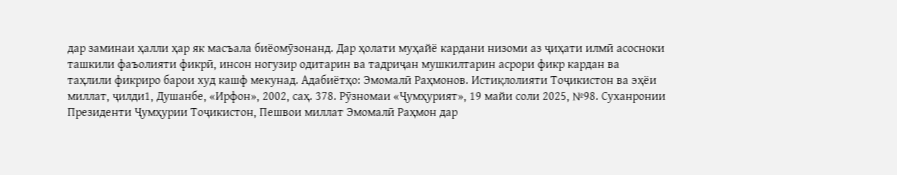дар заминаи ҳалли ҳар як масъала биёомӯзонанд. Дар ҳолати муҳайё кардани низоми аз ҷиҳати илмӣ асосноки ташкили фаъолияти фикрӣ, инсон ногузир одитарин ва тадриҷан мушкилтарин асрори фикр кардан ва таҳлили фикриро барои худ кашф мекунад. Адабиётҳо: Эмомалӣ Раҳмонов. Истиқлолияти Тоҷикистон ва эҳёи миллат, ҷилди1, Душанбе, «Ирфон», 2002, саҳ. 378. Рӯзномаи «Ҷумҳурият», 19 майи соли 2025, №98. Суханронии Президенти Ҷумҳурии Тоҷикистон, Пешвои миллат Эмомалӣ Раҳмон дар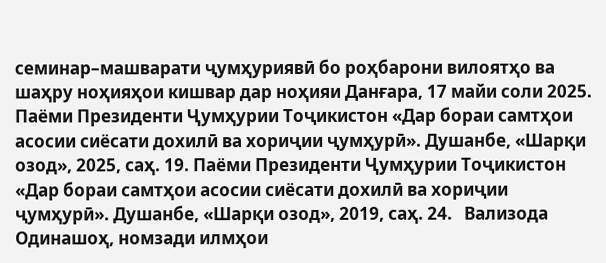семинар–машварати ҷумҳуриявӣ бо роҳбарони вилоятҳо ва шаҳру ноҳияҳои кишвар дар ноҳияи Данғара, 17 майи соли 2025. Паёми Президенти Ҷумҳурии Тоҷикистон «Дар бораи самтҳои асосии сиёсати дохилӣ ва хориҷии ҷумҳурӣ». Душанбе, «Шарқи озод», 2025, саҳ. 19. Паёми Президенти Ҷумҳурии Тоҷикистон «Дар бораи самтҳои асосии сиёсати дохилӣ ва хориҷии ҷумҳурӣ». Душанбе, «Шарқи озод», 2019, саҳ. 24.   Вализода Одинашоҳ, номзади илмҳои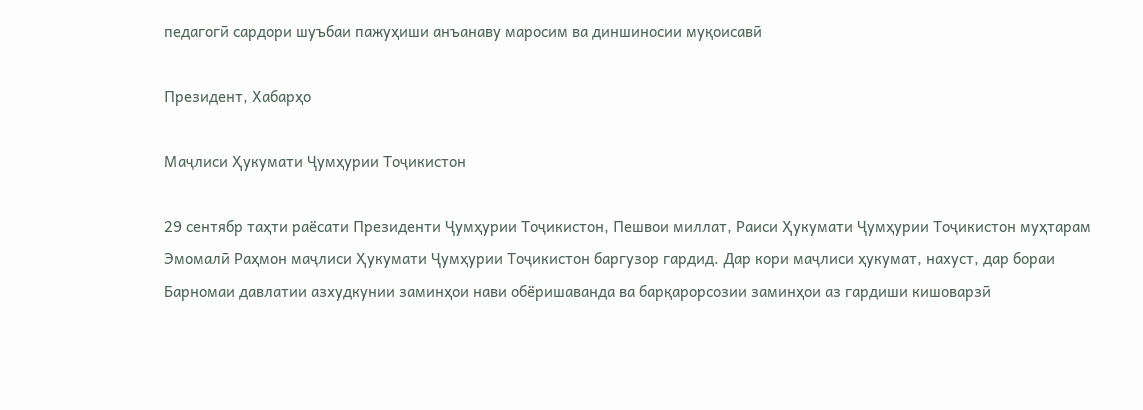педагогӣ сардори шуъбаи пажуҳиши анъанаву маросим ва диншиносии муқоисавӣ

Президент, Хабарҳо

Маҷлиси Ҳукумати Ҷумҳурии Тоҷикистон

29 сентябр таҳти раёсати Президенти Ҷумҳурии Тоҷикистон, Пешвои миллат, Раиси Ҳукумати Ҷумҳурии Тоҷикистон муҳтарам Эмомалӣ Раҳмон маҷлиси Ҳукумати Ҷумҳурии Тоҷикистон баргузор гардид. Дар кори маҷлиси ҳукумат, нахуст, дар бораи Барномаи давлатии азхудкунии заминҳои нави обёришаванда ва барқарорсозии заминҳои аз гардиши кишоварзӣ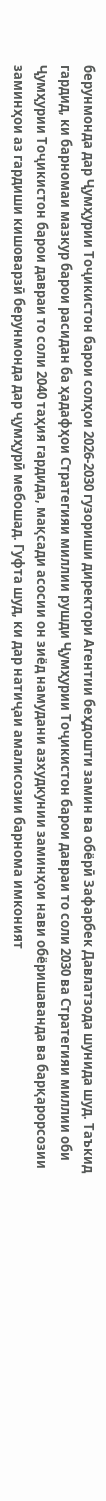берунмонда дар Ҷумҳурии Тоҷикистон барои солҳои 2026-2030 гузориши директори Агентии беҳдошти замин ва обёрӣ Зафарбек Давлатзода шунида шуд. Таъкид гардид, ки барномаи мазкур барои расидан ба ҳадафҳои Стратегияи миллии рушди Ҷумҳурии Тоҷикистон барои давраи то соли 2030 ва Стратегияи миллии оби Ҷумҳурии Тоҷикистон барои давраи то соли 2040 таҳия гардида, мақсади асосии он зиёд намудани азхудкунии заминҳои нави обёришаванда ва барқарорсозии заминҳои аз гардиши кишоварзӣ берунмонда дар ҷумҳурӣ мебошад. Гуфта шуд, ки дар натиҷаи амалисозии барнома имконият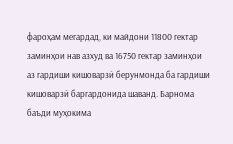фароҳам мегардад, ки майдони 11800 гектар заминҳои нав азхуд ва 16750 гектар заминҳои аз гардиши кишоварзӣ берунмонда ба гардиши кишоварзӣ баргардонида шаванд. Барнома баъди муҳокима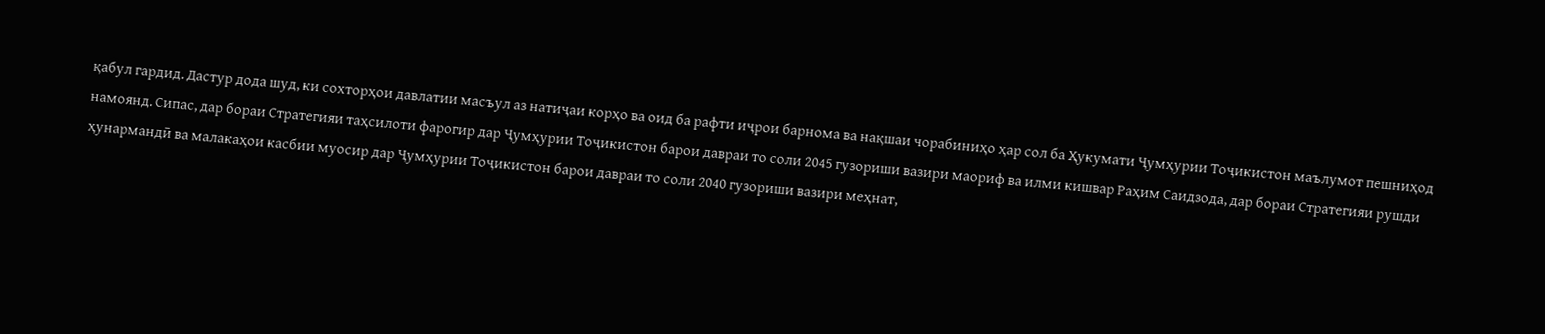қабул гардид. Дастур дода шуд, ки сохторҳои давлатии масъул аз натиҷаи корҳо ва оид ба рафти иҷрои барнома ва нақшаи чорабиниҳо ҳар сол ба Ҳукумати Ҷумҳурии Тоҷикистон маълумот пешниҳод намоянд. Сипас, дар бораи Стратегияи таҳсилоти фарогир дар Ҷумҳурии Тоҷикистон барои давраи то соли 2045 гузориши вазири маориф ва илми кишвар Раҳим Саидзода, дар бораи Стратегияи рушди ҳунармандӣ ва малакаҳои касбии муосир дар Ҷумҳурии Тоҷикистон барои давраи то соли 2040 гузориши вазири меҳнат,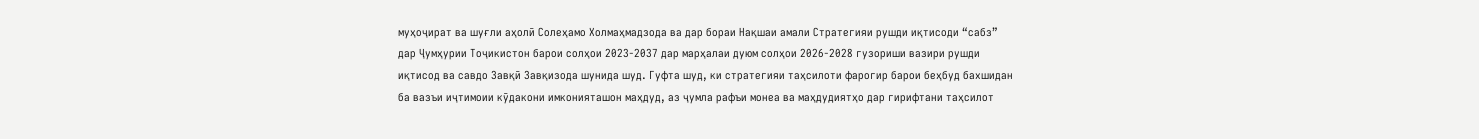муҳоҷират ва шуғли аҳолӣ Солеҳамо Холмаҳмадзода ва дар бораи Нақшаи амали Стратегияи рушди иқтисоди “сабз” дар Ҷумҳурии Тоҷикистон барои солҳои 2023-2037 дар марҳалаи дуюм солҳои 2026-2028 гузориши вазири рушди иқтисод ва савдо Завқӣ Завқизода шунида шуд. Гуфта шуд, ки стратегияи таҳсилоти фарогир барои беҳбуд бахшидан ба вазъи иҷтимоии кӯдакони имконияташон маҳдуд, аз ҷумла рафъи монеа ва маҳдудиятҳо дар гирифтани таҳсилот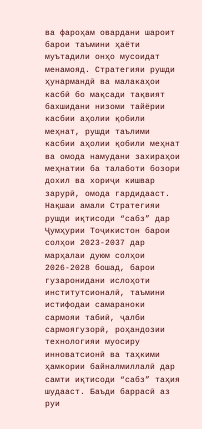ва фароҳам овардани шароит барои таъмини ҳаёти муътадили онҳо мусоидат менамояд. Стратегияи рушди ҳунармандӣ ва малакаҳои касбӣ бо мақсади тақвият бахшидани низоми тайёрии касбии аҳолии қобили меҳнат, рушди таълими касбии аҳолии қобили меҳнат ва омода намудани захираҳои меҳнатии ба талаботи бозори дохил ва хориҷи кишвар зарурӣ, омода гардидааст. Нақшаи амали Стратегияи рушди иқтисоди “сабз” дар Ҷумҳурии Тоҷикистон барои солҳои 2023-2037 дар марҳалаи дуюм солҳои 2026-2028 бошад, барои гузаронидани ислоҳоти институтсионалӣ, таъмини истифодаи самараноки сармояи табиӣ, ҷалби сармоягузорӣ, роҳандозии технологияи муосиру инноватсионӣ ва таҳкими ҳамкории байналмиллалӣ дар самти иқтисоди “сабз” таҳия шудааст. Баъди баррасӣ аз руи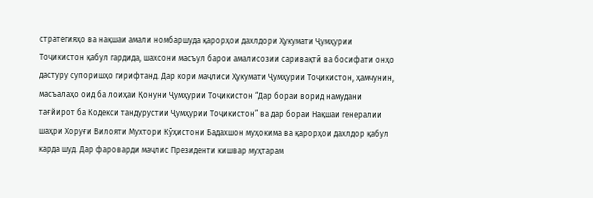стратегияҳо ва нақшаи амали номбаршуда қарорҳои дахлдори Ҳукумати Ҷумҳурии Тоҷикистон қабул гардида, шахсони масъул барои амалисозии саривақтӣ ва босифати онҳо дастуру супоришҳо гирифтанд. Дар кори маҷлиси Ҳукумати Ҷумҳурии Тоҷикистон, ҳамчунин, масъалаҳо оид ба лоиҳаи Қонуни Ҷумҳурии Тоҷикистон “Дар бораи ворид намудани тағйирот ба Кодекси тандурустии Ҷумҳурии Тоҷикистон” ва дар бораи Нақшаи генералии шаҳри Хоруғи Вилояти Мухтори Кӯҳистони Бадахшон муҳокима ва қарорҳои дахлдор қабул карда шуд. Дар фароварди маҷлис Президенти кишвар муҳтарам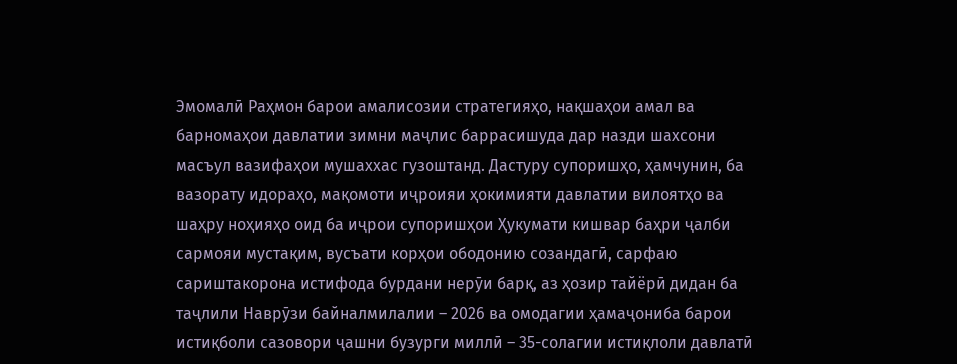Эмомалӣ Раҳмон барои амалисозии стратегияҳо, нақшаҳои амал ва барномаҳои давлатии зимни маҷлис баррасишуда дар назди шахсони масъул вазифаҳои мушаххас гузоштанд. Дастуру супоришҳо, ҳамчунин, ба вазорату идораҳо, мақомоти иҷроияи ҳокимияти давлатии вилоятҳо ва шаҳру ноҳияҳо оид ба иҷрои супоришҳои Ҳукумати кишвар баҳри ҷалби сармояи мустақим, вусъати корҳои ободонию созандагӣ, сарфаю сариштакорона истифода бурдани нерӯи барқ, аз ҳозир тайёрӣ дидан ба таҷлили Наврӯзи байналмилалии – 2026 ва омодагии ҳамаҷониба барои истиқболи сазовори ҷашни бузурги миллӣ – 35-солагии истиқлоли давлатӣ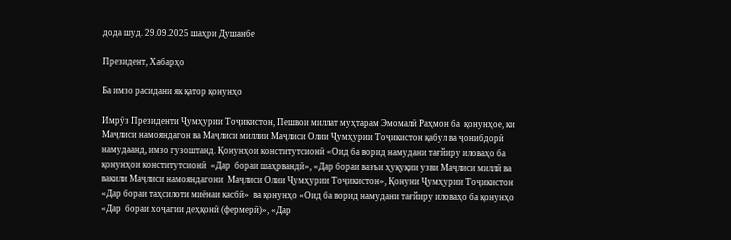дода шуд. 29.09.2025 шаҳри Душанбе

Президент, Хабарҳо

Ба имзо расидани як қатор қонунҳо

Имрӯз Президенти Ҷумҳурии Тоҷикистон, Пешвои миллат муҳтарам Эмомалӣ Раҳмон ба  қонунҳое, ки Маҷлиси намояндагон ва Маҷлиси миллии Маҷлиси Олии Ҷумҳурии Тоҷикистон қабул ва ҷонибдорӣ намудаанд, имзо гузоштанд. Қонунҳои конститутсионӣ «Оид ба ворид намудани тағйиру иловаҳо ба қонунҳои конститутсионӣ  «Дар  бораи шаҳрвандӣ», «Дар бораи вазъи ҳуқуқии узви Маҷлиси миллӣ ва вакили Маҷлиси намояндагони  Маҷлиси Олии Ҷумҳурии Тоҷикистон», Қонуни Ҷумҳурии Тоҷикистон «Дар бораи таҳсилоти миёнаи касбӣ»  ва қонунҳо «Оид ба ворид намудани тағйиру иловаҳо ба қонунҳо  «Дар  бораи хоҷагии деҳқонӣ (фермерӣ)», «Дар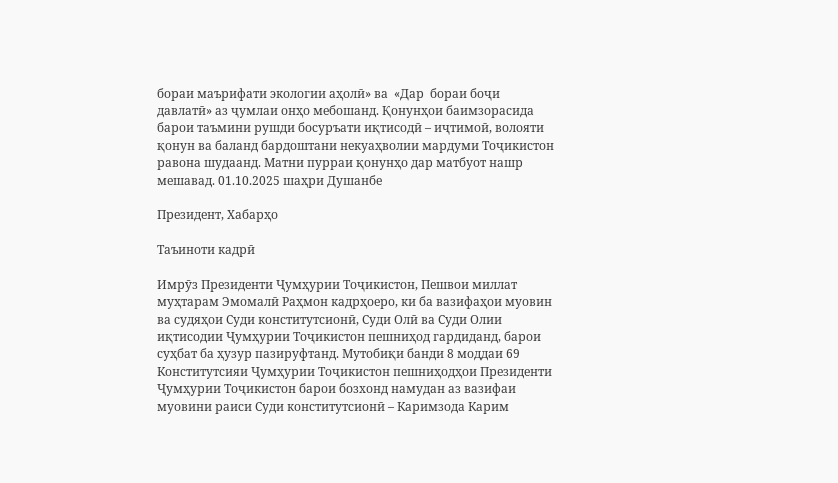бораи маърифати экологии аҳолӣ» ва  «Дар  бораи боҷи давлатӣ» аз ҷумлаи онҳо мебошанд. Қонунҳои баимзорасида барои таъмини рушди босуръати иқтисодӣ – иҷтимоӣ, волояти қонун ва баланд бардоштани некуаҳволии мардуми Тоҷикистон равона шудаанд. Матни пурраи қонунҳо дар матбуот нашр мешавад. 01.10.2025 шаҳри Душанбе

Президент, Хабарҳо

Таъиноти кадрӣ

Имрӯз Президенти Ҷумҳурии Тоҷикистон, Пешвои миллат  муҳтарам Эмомалӣ Раҳмон кадрҳоеро, ки ба вазифаҳои муовин ва судяҳои Суди конститутсионӣ, Суди Олӣ ва Суди Олии иқтисодии Ҷумҳурии Тоҷикистон пешниҳод гардиданд, барои суҳбат ба ҳузур пазируфтанд. Мутобиқи банди 8 моддаи 69 Конститутсияи Ҷумҳурии Тоҷикистон пешниҳодҳои Президенти Ҷумҳурии Тоҷикистон барои бозхонд намудан аз вазифаи муовини раиси Суди конститутсионӣ – Каримзода Карим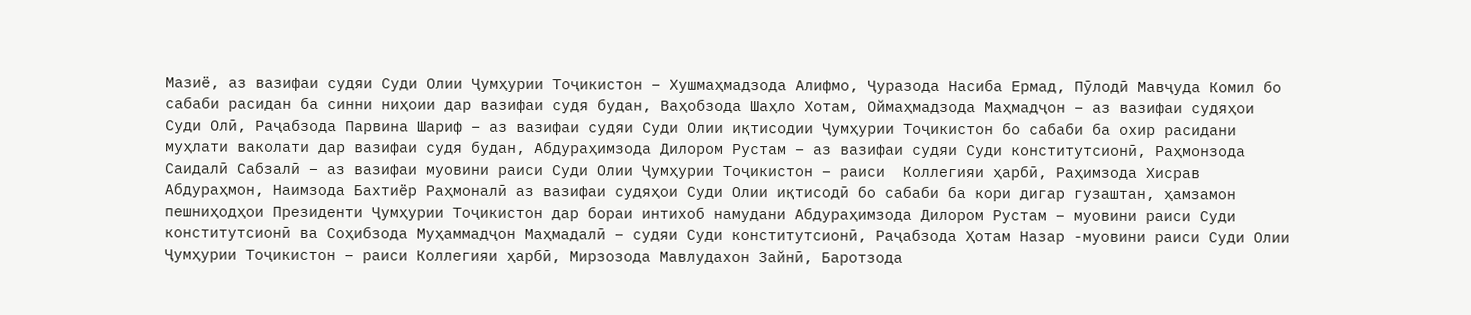Мазиё, аз вазифаи судяи Суди Олии Ҷумҳурии Тоҷикистон – Хушмаҳмадзода Алифмо, Ҷуразода Насиба Ермад, Пӯлодӣ Мавҷуда Комил бо сабаби расидан ба синни ниҳоии дар вазифаи судя будан, Ваҳобзода Шаҳло Хотам, Оймаҳмадзода Маҳмадҷон – аз вазифаи судяҳои Суди Олӣ, Раҷабзода Парвина Шариф – аз вазифаи судяи Суди Олии иқтисодии Ҷумҳурии Тоҷикистон бо сабаби ба охир расидани муҳлати ваколати дар вазифаи судя будан, Абдураҳимзода Дилором Рустам – аз вазифаи судяи Суди конститутсионӣ, Раҳмонзода Саидалӣ Сабзалӣ – аз вазифаи муовини раиси Суди Олии Ҷумҳурии Тоҷикистон – раиси  Коллегияи ҳарбӣ, Раҳимзода Хисрав Абдураҳмон, Наимзода Бахтиёр Раҳмоналӣ аз вазифаи судяҳои Суди Олии иқтисодӣ бо сабаби ба кори дигар гузаштан, ҳамзамон пешниҳодҳои Президенти Ҷумҳурии Тоҷикистон дар бораи интихоб намудани Абдураҳимзода Дилором Рустам – муовини раиси Суди конститутсионӣ ва Соҳибзода Муҳаммадҷон Маҳмадалӣ – судяи Суди конститутсионӣ, Раҷабзода Ҳотам Назар -муовини раиси Суди Олии Ҷумҳурии Тоҷикистон – раиси Коллегияи ҳарбӣ, Мирзозода Мавлудахон Зайнӣ, Баротзода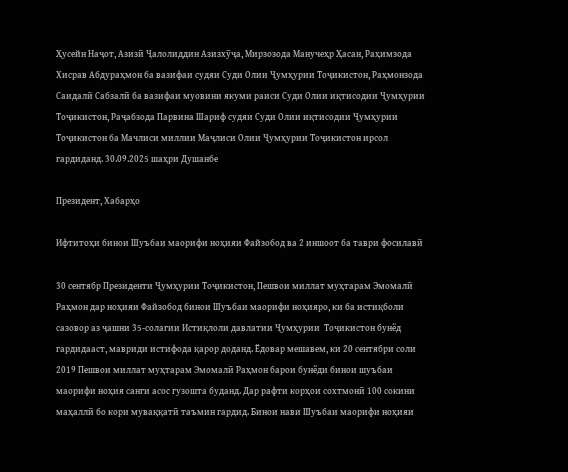Ҳусейн Наҷот, Азизӣ Ҷалолиддин Азизхӯҷа, Мирзозода Манучеҳр Ҳасан, Раҳимзода Хисрав Абдураҳмон ба вазифаи судяи Суди Олии Ҷумҳурии Тоҷикистон, Раҳмонзода Саидалӣ Сабзалӣ ба вазифаи муовини якуми раиси Суди Олии иқтисодии Ҷумҳурии Тоҷикистон, Раҷабзода Парвина Шариф судяи Суди Олии иқтисодии Ҷумҳурии Тоҷикистон ба Мачлиси миллии Маҷлиси Олии Ҷумҳурии Тоҷикистон ирсол гардиданд. 30.09.2025 шаҳри Душанбе

Президент, Хабарҳо

Ифтитоҳи бинои Шуъбаи маорифи ноҳияи Файзобод ва 2 иншоот ба таври фосилавӣ

30 сентябр Президенти Ҷумҳурии Тоҷикистон, Пешвои миллат муҳтарам Эмомалӣ Раҳмон дар ноҳияи Файзобод бинои Шуъбаи маорифи ноҳияро, ки ба истиқболи сазовор аз ҷашни 35-солагии Истиқлоли давлатии Ҷумҳурии  Тоҷикистон бунёд гардидааст, мавриди истифода қарор доданд. Ёдовар мешавем, ки 20 сентябри соли 2019 Пешвои миллат муҳтарам Эмомалӣ Раҳмон барои бунёди бинои шуъбаи маорифи ноҳия санги асос гузошта буданд. Дар рафти корҳои сохтмонӣ 100 сокини маҳаллӣ бо кори муваққатӣ таъмин гардид. Бинои нави Шуъбаи маорифи ноҳияи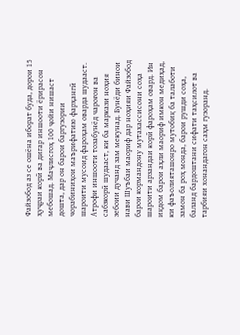Файзобод аз се ошёна иборат буда, дорои 15 ҳуҷраи корӣ ва дигар иншооти ёрирасон мебошад. Маҷлисгоҳ 100 ҷойи нишаст дошта, дар он барои баргузории чорабиниҳои маърифатию фарҳангӣ шароити мусоид фароҳам оварда шудааст. Атрофи иншооти тозабунёд чароғон ва сабзкорӣ шудааст, ки ба маркази ноҳия зебоии дучанд зам мекунад. Бунёди бинои нави Шуъбаи маориф дар ноҳияи Файзобод барои кормандону мутахассисони соҳа шароити арзандаи корӣ фароҳам овард. Ин иқдом барои аҳли маориф имкон медиҳад, ки фаъолияташонро мутобиқ ба талаботи замон ба роҳ монда, барои рушди соҳа, баланд бардоштани сифати таҳсилот ва тарбияи хонандагон саҳм гузоранд.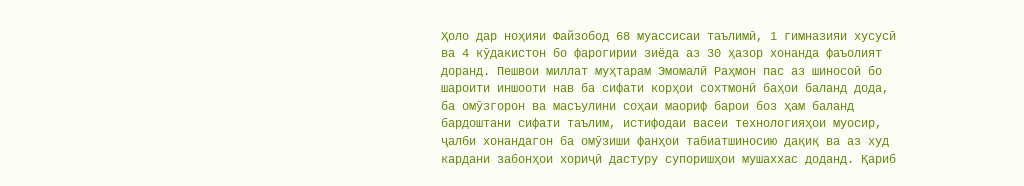Ҳоло дар ноҳияи Файзобод 68 муассисаи таълимӣ, 1 гимназияи хусусӣ ва 4 кӯдакистон бо фарогирии зиёда аз 30 ҳазор хонанда фаъолият доранд. Пешвои миллат муҳтарам Эмомалӣ Раҳмон пас аз шиносоӣ бо шароити иншооти нав ба сифати корҳои сохтмонӣ баҳои баланд дода, ба омӯзгорон ва масъулини соҳаи маориф барои боз ҳам баланд бардоштани сифати таълим, истифодаи васеи технологияҳои муосир, ҷалби хонандагон ба омӯзиши фанҳои табиатшиносию дақиқ ва аз худ кардани забонҳои хориҷӣ дастуру супоришҳои мушаххас доданд. Қариб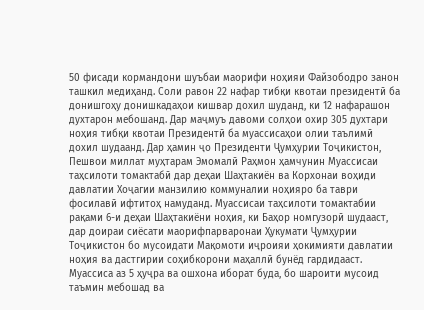50 фисади кормандони шуъбаи маорифи ноҳияи Файзободро занон ташкил медиҳанд. Соли равон 22 нафар тибқи квотаи президентӣ ба донишгоҳу донишкадаҳои кишвар дохил шуданд, ки 12 нафарашон духтарон мебошанд. Дар маҷмуъ давоми солҳои охир 305 духтари ноҳия тибқи квотаи Президентӣ ба муассисаҳои олии таълимӣ дохил шудаанд. Дар ҳамин ҷо Президенти Ҷумҳурии Тоҷикистон, Пешвои миллат муҳтарам Эмомалӣ Раҳмон ҳамчунин Муассисаи таҳсилоти томактабӣ дар деҳаи Шаҳтакиён ва Корхонаи воҳиди давлатии Хоҷагии манзилию коммуналии ноҳияро ба таври фосилавӣ ифтитоҳ намуданд. Муассисаи таҳсилоти томактабии рақами 6-и деҳаи Шаҳтакиёни ноҳия, ки Баҳор номгузорӣ шудааст, дар доираи сиёсати маорифпарваронаи Ҳукумати Ҷумҳурии Тоҷикистон бо мусоидати Мақомоти иҷроияи ҳокимияти давлатии ноҳия ва дастгирии соҳибкорони маҳаллӣ бунёд гардидааст. Муассиса аз 5 ҳуҷра ва ошхона иборат буда, бо шароити мусоид таъмин мебошад ва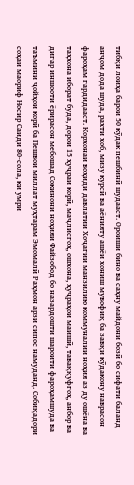тибқи лоиҳа барои 50 кӯдак пешбинӣ шудааст. Ороиши бино ва саҳну майдони бозӣ бо сифати баланд анҷом дода шуда, рахти хоб, мизу курсӣ ва аёнияту ашёи хониш мувофиқ ба завқи кӯдакону наврасон фароҳам гардидааст. Корхонаи воҳиди давлатии Хоҷагии манзилию коммуналии ноҳия аз ду ошёна ва таҳхона иборат буда, дорои 15 ҳуҷраи корӣ, маҷлисгоҳ, ошхона, ҳуҷраҳои маишӣ, таваққуфгоҳ, анбор ва дигар иншооти ёрирасон мебошад Сокинони ноҳияи Файзобод бо назардошти шароити фароҳамшуда ва таъмини ҷойҳои корӣ ба Пешвои миллат муҳтарам Эмомалӣ Раҳмон арзи сипос намуданд. Собиқадори соҳаи маориф Носир Саиди 80-сола, ки умри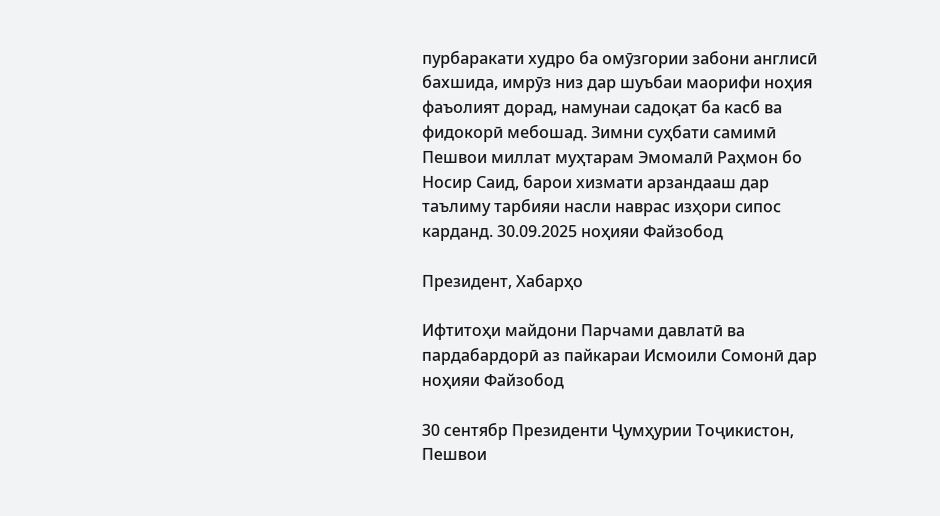пурбаракати худро ба омӯзгории забони англисӣ бахшида, имрӯз низ дар шуъбаи маорифи ноҳия фаъолият дорад, намунаи садоқат ба касб ва фидокорӣ мебошад. Зимни суҳбати самимӣ Пешвои миллат муҳтарам Эмомалӣ Раҳмон бо Носир Саид, барои хизмати арзандааш дар таълиму тарбияи насли наврас изҳори сипос карданд. 30.09.2025 ноҳияи Файзобод

Президент, Хабарҳо

Ифтитоҳи майдони Парчами давлатӣ ва пардабардорӣ аз пайкараи Исмоили Сомонӣ дар ноҳияи Файзобод

30 сентябр Президенти Ҷумҳурии Тоҷикистон, Пешвои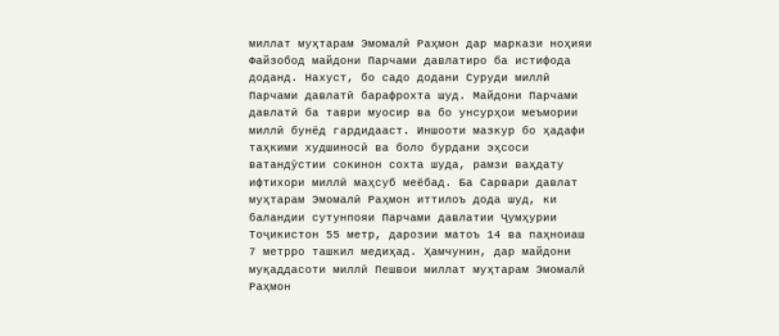миллат муҳтарам Эмомалӣ Раҳмон дар маркази ноҳияи Файзобод майдони Парчами давлатиро ба истифода доданд. Нахуст, бо садо додани Суруди миллӣ Парчами давлатӣ барафрохта шуд. Майдони Парчами давлатӣ ба таври муосир ва бо унсурҳои меъмории миллӣ бунёд гардидааст. Иншооти мазкур бо ҳадафи таҳкими худшиносӣ ва боло бурдани эҳсоси ватандӯстии сокинон сохта шуда, рамзи ваҳдату ифтихори миллӣ маҳсуб меёбад. Ба Сарвари давлат муҳтарам Эмомалӣ Раҳмон иттилоъ дода шуд, ки баландии сутунпояи Парчами давлатии Ҷумҳурии Тоҷикистон 55 метр, дарозии матоъ 14 ва паҳноиаш 7 метрро ташкил медиҳад. Ҳамчунин, дар майдони муқаддасоти миллӣ Пешвои миллат муҳтарам Эмомалӣ Раҳмон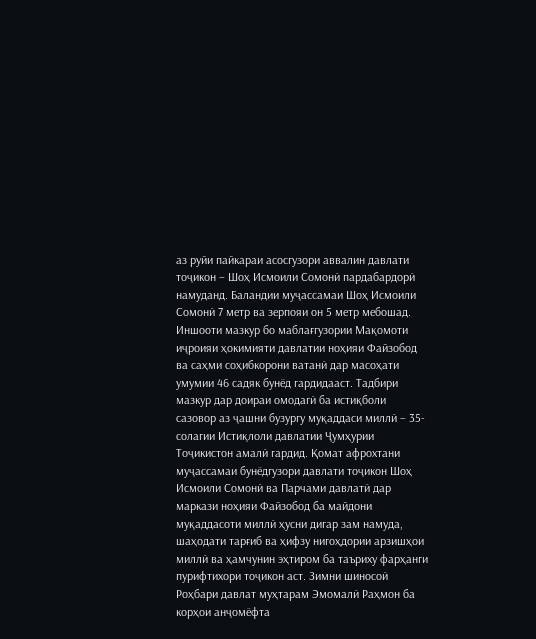аз руйи пайкараи асосгузори аввалин давлати тоҷикон – Шоҳ Исмоили Сомонӣ пардабардорӣ намуданд. Баландии муҷассамаи Шоҳ Исмоили Сомонӣ 7 метр ва зерпояи он 5 метр мебошад. Иншооти мазкур бо маблағгузории Мақомоти иҷроияи ҳокимияти давлатии ноҳияи Файзобод ва саҳми соҳибкорони ватанӣ дар масоҳати умумии 46 садяк бунёд гардидааст. Тадбири мазкур дар доираи омодагӣ ба истиқболи сазовор аз ҷашни бузургу муқаддаси миллӣ – 35-солагии Истиқлоли давлатии Ҷумҳурии Тоҷикистон амалӣ гардид. Қомат афрохтани муҷассамаи бунёдгузори давлати тоҷикон Шоҳ Исмоили Сомонӣ ва Парчами давлатӣ дар маркази ноҳияи Файзобод ба майдони муқаддасоти миллӣ ҳусни дигар зам намуда, шаҳодати тарғиб ва ҳифзу нигоҳдории арзишҳои миллӣ ва ҳамчунин эҳтиром ба таъриху фарҳанги пурифтихори тоҷикон аст. Зимни шиносоӣ Роҳбари давлат муҳтарам Эмомалӣ Раҳмон ба корҳои анҷомёфта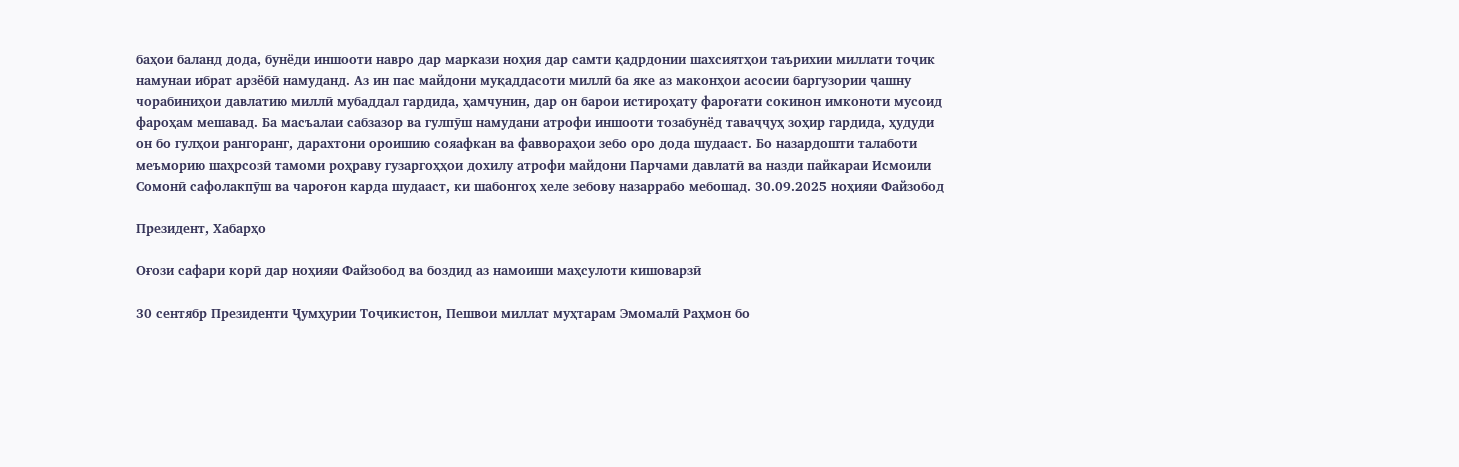баҳои баланд дода, бунёди иншооти навро дар маркази ноҳия дар самти қадрдонии шахсиятҳои таърихии миллати тоҷик намунаи ибрат арзёбӣ намуданд. Аз ин пас майдони муқаддасоти миллӣ ба яке аз маконҳои асосии баргузории ҷашну чорабиниҳои давлатию миллӣ мубаддал гардида, ҳамчунин, дар он барои истироҳату фароғати сокинон имконоти мусоид фароҳам мешавад. Ба масъалаи сабзазор ва гулпӯш намудани атрофи иншооти тозабунёд таваҷҷуҳ зоҳир гардида, ҳудуди он бо гулҳои рангоранг, дарахтони ороишию сояафкан ва фаввораҳои зебо оро дода шудааст. Бо назардошти талаботи меъморию шаҳрсозӣ тамоми роҳраву гузаргоҳҳои дохилу атрофи майдони Парчами давлатӣ ва назди пайкараи Исмоили Сомонӣ сафолакпӯш ва чароғон карда шудааст, ки шабонгоҳ хеле зебову назаррабо мебошад. 30.09.2025 ноҳияи Файзобод

Президент, Хабарҳо

Оғози сафари корӣ дар ноҳияи Файзобод ва боздид аз намоиши маҳсулоти кишоварзӣ

30 сентябр Президенти Ҷумҳурии Тоҷикистон, Пешвои миллат муҳтарам Эмомалӣ Раҳмон бо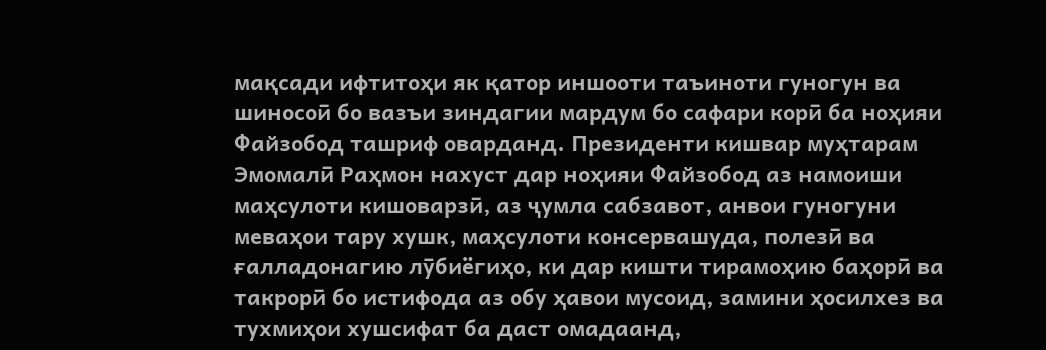мақсади ифтитоҳи як қатор иншооти таъиноти гуногун ва шиносоӣ бо вазъи зиндагии мардум бо сафари корӣ ба ноҳияи Файзобод ташриф оварданд. Президенти кишвар муҳтарам Эмомалӣ Раҳмон нахуст дар ноҳияи Файзобод аз намоиши маҳсулоти кишоварзӣ, аз ҷумла сабзавот, анвои гуногуни меваҳои тару хушк, маҳсулоти консервашуда, полезӣ ва ғалладонагию лӯбиёгиҳо, ки дар кишти тирамоҳию баҳорӣ ва такрорӣ бо истифода аз обу ҳавои мусоид, замини ҳосилхез ва тухмиҳои хушсифат ба даст омадаанд,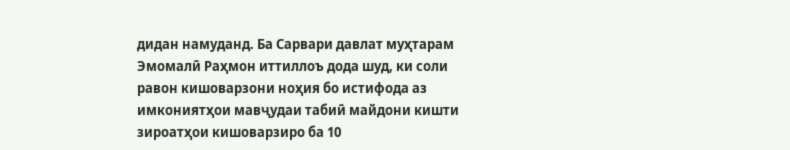дидан намуданд. Ба Сарвари давлат муҳтарам Эмомалӣ Раҳмон иттиллоъ дода шуд, ки соли равон кишоварзони ноҳия бо истифода аз имкониятҳои мавҷудаи табиӣ майдони кишти зироатҳои кишоварзиро ба 10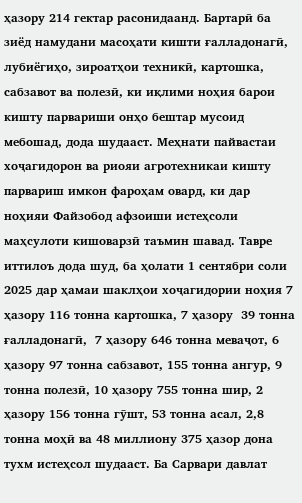ҳазору 214 гектар расонидаанд. Бартарӣ ба зиёд намудани масоҳати кишти ғалладонагӣ, лубиёгиҳо, зироатҳои техникӣ, картошка, сабзавот ва полезӣ, ки иқлими ноҳия барои кишту парвариши онҳо бештар мусоид мебошад, дода шудааст. Меҳнати пайвастаи хоҷагидорон ва риояи агротехникаи кишту парвариш имкон фароҳам овард, ки дар ноҳияи Файзобод афзоиши истеҳсоли маҳсулоти кишоварзӣ таъмин шавад. Тавре иттилоъ дода шуд, ба ҳолати 1 сентябри соли 2025 дар ҳамаи шаклҳои хоҷагидории ноҳия 7 ҳазору 116 тонна картошка, 7 ҳазору  39 тонна ғалладонагӣ,  7 ҳазору 646 тонна меваҷот, 6 ҳазору 97 тонна сабзавот, 155 тонна ангур, 9 тонна полезӣ, 10 ҳазору 755 тонна шир, 2 ҳазору 156 тонна гӯшт, 53 тонна асал, 2,8 тонна моҳӣ ва 48 миллиону 375 ҳазор дона тухм истеҳсол шудааст. Ба Сарвари давлат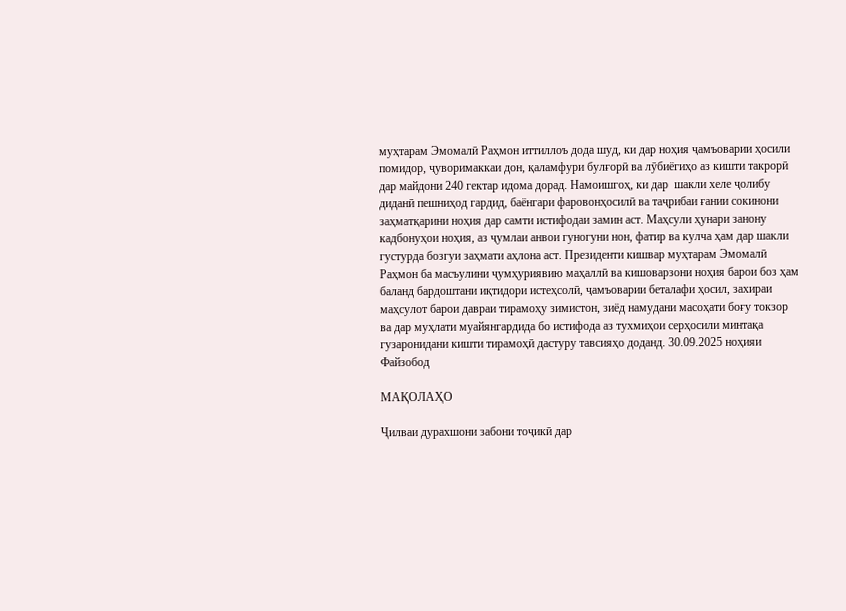муҳтарам Эмомалӣ Раҳмон иттиллоъ дода шуд, ки дар ноҳия ҷамъоварии ҳосили помидор, ҷуворимаккаи дон, қаламфури булғорӣ ва лӯбиёгиҳо аз кишти такрорӣ дар майдони 240 гектар идома дорад. Намоишгоҳ, ки дар  шакли хеле ҷолибу диданӣ пешниҳод гардид, баёнгари фаровонҳосилӣ ва таҷрибаи ғании сокинони заҳматқарини ноҳия дар самти истифодаи замин аст. Маҳсули ҳунари занону кадбонуҳои ноҳия, аз ҷумлаи анвои гуногуни нон, фатир ва кулча ҳам дар шакли густурда бозгуи заҳмати аҳлона аст. Президенти кишвар муҳтарам Эмомалӣ Раҳмон ба масъулини ҷумҳуриявию маҳаллӣ ва кишоварзони ноҳия барои боз ҳам баланд бардоштани иқтидори истеҳсолӣ, ҷамъоварии беталафи ҳосил, захираи маҳсулот барои давраи тирамоҳу зимистон, зиёд намудани масоҳати боғу токзор ва дар муҳлати муайянгардида бо истифода аз тухмиҳои серҳосили минтақа гузаронидани кишти тирамоҳӣ дастуру тавсияҳо доданд. 30.09.2025 ноҳияи Файзобод

МАҚОЛАҲО

Ҷилваи дурахшони забони тоҷикӣ дар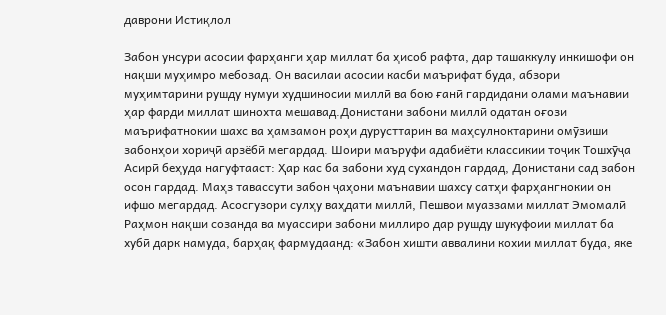даврони Истиқлол

Забон унсури асосии фарҳанги ҳар миллат ба ҳисоб рафта, дар ташаккулу инкишофи он нақши муҳимро мебозад. Он василаи асосии касби маърифат буда, абзори муҳимтарини рушду нумуи худшиносии миллӣ ва бою ғанӣ гардидани олами маънавии ҳар фарди миллат шинохта мешавад.Донистани забони миллӣ одатан оғози маърифатнокии шахс ва ҳамзамон роҳи дурусттарин ва маҳсулноктарини омӯзиши забонҳои хориҷӣ арзёбӣ мегардад. Шоири маъруфи адабиёти классикии тоҷик Тошхӯҷа Асирӣ беҳуда нагуфтааст: Ҳар кас ба забони худ сухандон гардад, Донистани сад забон осон гардад. Маҳз тавассути забон ҷаҳони маънавии шахсу сатҳи фарҳангнокии он ифшо мегардад. Асосгузори сулҳу ваҳдати миллӣ, Пешвои муаззами миллат Эмомалӣ Раҳмон нақши созанда ва муассири забони миллиро дар рушду шукуфоии миллат ба хубӣ дарк намуда, барҳақ фармудаанд: «Забон хишти аввалини кохии миллат буда, яке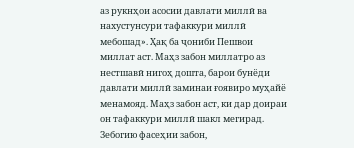аз рукнҳои асосии давлати миллӣ ва нахустунсури тафаккури миллӣ мебошад». Ҳақ ба ҷониби Пешвои миллат аст. Маҳз забон миллатро аз нестшавӣ нигоҳ дошта, барои бунёди давлати миллӣ заминаи ғоявиро муҳайё менамояд. Маҳз забон аст, ки дар доираи он тафаккури миллӣ шакл мегирад. Зебогию фасеҳии забон,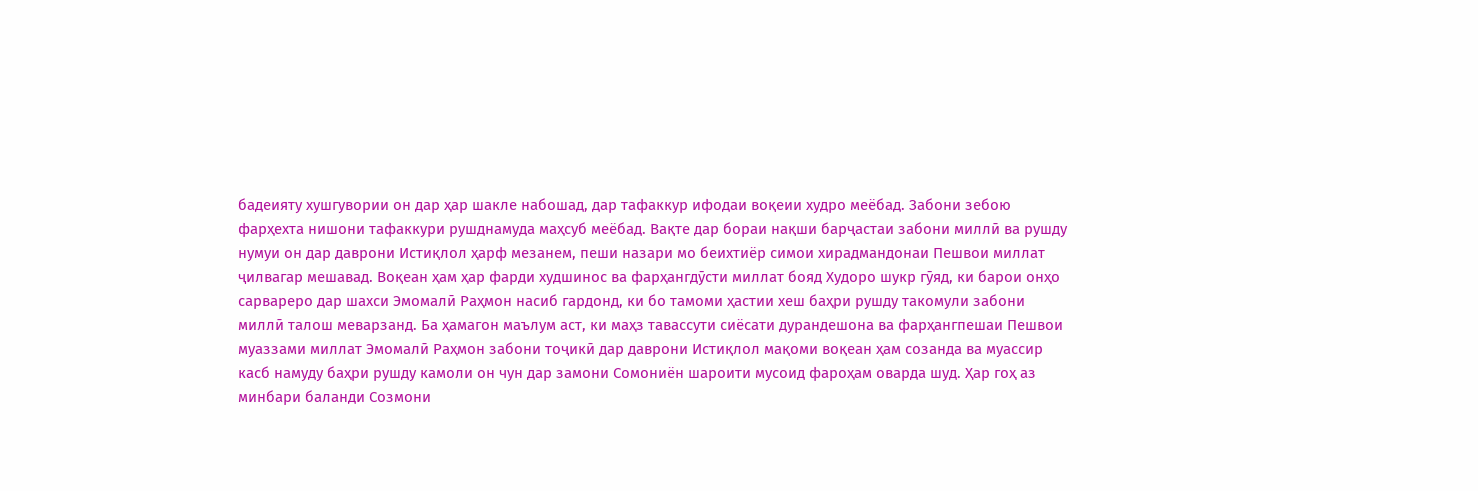бадеияту хушгувории он дар ҳар шакле набошад, дар тафаккур ифодаи воқеии худро меёбад. Забони зебою фарҳехта нишони тафаккури рушднамуда маҳсуб меёбад. Вақте дар бораи нақши барҷастаи забони миллӣ ва рушду нумуи он дар даврони Истиқлол ҳарф мезанем, пеши назари мо беихтиёр симои хирадмандонаи Пешвои миллат ҷилвагар мешавад. Воқеан ҳам ҳар фарди худшинос ва фарҳангдӯсти миллат бояд Худоро шукр гӯяд, ки барои онҳо сарвареро дар шахси Эмомалӣ Раҳмон насиб гардонд, ки бо тамоми ҳастии хеш баҳри рушду такомули забони миллӣ талош меварзанд. Ба ҳамагон маълум аст, ки маҳз тавассути сиёсати дурандешона ва фарҳангпешаи Пешвои муаззами миллат Эмомалӣ Раҳмон забони тоҷикӣ дар даврони Истиқлол мақоми воқеан ҳам созанда ва муассир касб намуду баҳри рушду камоли он чун дар замони Сомониён шароити мусоид фароҳам оварда шуд. Ҳар гоҳ аз минбари баланди Созмони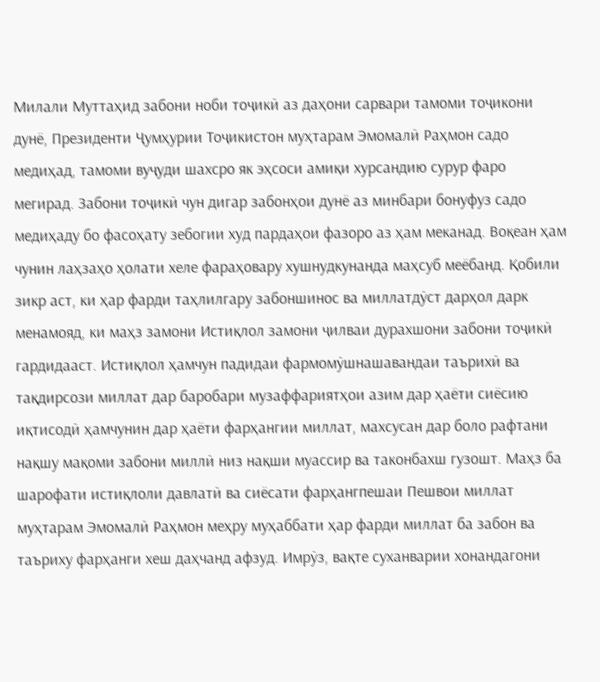Милали Муттаҳид забони ноби тоҷикӣ аз даҳони сарвари тамоми тоҷикони дунё, Президенти Ҷумҳурии Тоҷикистон муҳтарам Эмомалӣ Раҳмон садо медиҳад, тамоми вуҷуди шахсро як эҳсоси амиқи хурсандию сурур фаро мегирад. Забони тоҷикӣ чун дигар забонҳои дунё аз минбари бонуфуз садо медиҳаду бо фасоҳату зебогии худ пардаҳои фазоро аз ҳам меканад. Воқеан ҳам чунин лаҳзаҳо ҳолати хеле фараҳовару хушнудкунанда маҳсуб меёбанд. Қобили зикр аст, ки ҳар фарди таҳлилгару забоншинос ва миллатдӯст дарҳол дарк менамояд, ки маҳз замони Истиқлол замони ҷилваи дурахшони забони тоҷикӣ гардидааст. Истиқлол ҳамчун падидаи фармомӯшнашавандаи таърихӣ ва тақдирсози миллат дар баробари музаффариятҳои азим дар ҳаёти сиёсию иқтисодӣ ҳамчунин дар ҳаёти фарҳангии миллат, махсусан дар боло рафтани нақшу мақоми забони миллӣ низ нақши муассир ва таконбахш гузошт. Маҳз ба шарофати истиқлоли давлатӣ ва сиёсати фарҳангпешаи Пешвои миллат муҳтарам Эмомалӣ Раҳмон меҳру муҳаббати ҳар фарди миллат ба забон ва таъриху фарҳанги хеш даҳчанд афзуд. Имрӯз, вақте суханварии хонандагони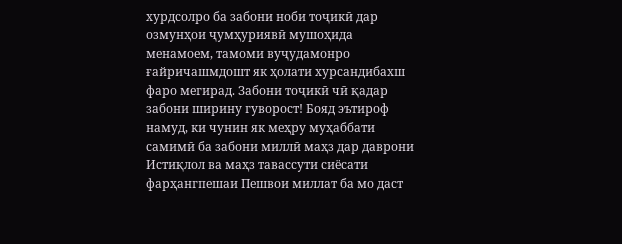хурдсолро ба забони ноби тоҷикӣ дар озмунҳои ҷумҳуриявӣ мушоҳида менамоем, тамоми вуҷудамонро ғайричашмдошт як ҳолати хурсандибахш фаро мегирад. Забони тоҷикӣ чӣ қадар забони ширину гуворост! Бояд эътироф намуд, ки чунин як меҳру муҳаббати самимӣ ба забони миллӣ маҳз дар даврони Истиқлол ва маҳз тавассути сиёсати фарҳангпешаи Пешвои миллат ба мо даст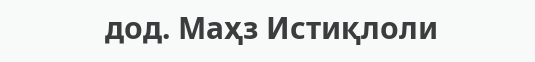дод. Маҳз Истиқлоли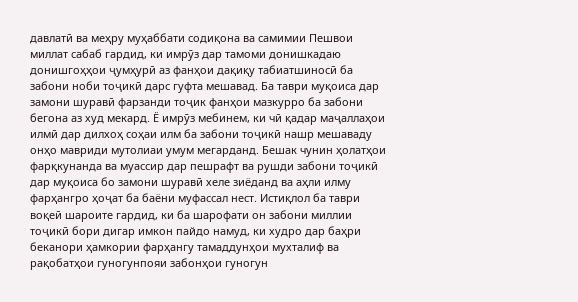давлатӣ ва меҳру муҳаббати содиқона ва самимии Пешвои миллат сабаб гардид, ки имрӯз дар тамоми донишкадаю донишгоҳҳои ҷумҳурӣ аз фанҳои дақиқу табиатшиносӣ ба забони ноби тоҷикӣ дарс гуфта мешавад. Ба таври муқоиса дар замони шуравӣ фарзанди тоҷик фанҳои мазкурро ба забони бегона аз худ мекард. Ё имрӯз мебинем, ки чӣ қадар маҷаллаҳои илмӣ дар дилхоҳ соҳаи илм ба забони тоҷикӣ нашр мешаваду онҳо мавриди мутолиаи умум мегарданд. Бешак чунин ҳолатҳои фарқкунанда ва муассир дар пешрафт ва рушди забони тоҷикӣ дар муқоиса бо замони шуравӣ хеле зиёданд ва аҳли илму фарҳангро ҳоҷат ба баёни муфассал нест. Истиқлол ба таври воқеӣ шароите гардид, ки ба шарофати он забони миллии тоҷикӣ бори дигар имкон пайдо намуд, ки худро дар баҳри беканори ҳамкории фарҳангу тамаддунҳои мухталиф ва рақобатҳои гуногунпояи забонҳои гуногун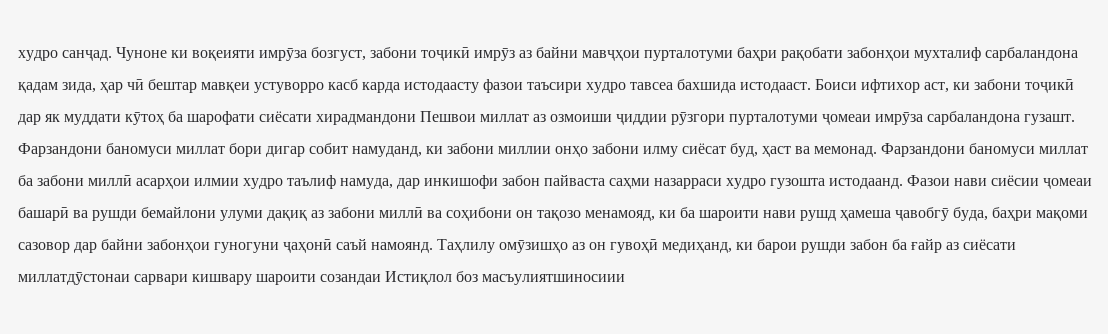худро санҷад. Чуноне ки воқеияти имрӯза бозгуст, забони тоҷикӣ имрӯз аз байни мавҷҳои пурталотуми баҳри рақобати забонҳои мухталиф сарбаландона қадам зида, ҳар чӣ бештар мавқеи устуворро касб карда истодаасту фазои таъсири худро тавсеа бахшида истодааст. Боиси ифтихор аст, ки забони тоҷикӣ дар як муддати кӯтоҳ ба шарофати сиёсати хирадмандони Пешвои миллат аз озмоиши ҷиддии рӯзгори пурталотуми ҷомеаи имрӯза сарбаландона гузашт. Фарзандони баномуси миллат бори дигар собит намуданд, ки забони миллии онҳо забони илму сиёсат буд, ҳаст ва мемонад. Фарзандони баномуси миллат ба забони миллӣ асарҳои илмии худро таълиф намуда, дар инкишофи забон пайваста саҳми назарраси худро гузошта истодаанд. Фазои нави сиёсии ҷомеаи башарӣ ва рушди бемайлони улуми дақиқ аз забони миллӣ ва соҳибони он тақозо менамояд, ки ба шароити нави рушд ҳамеша ҷавобгӯ буда, баҳри мақоми сазовор дар байни забонҳои гуногуни ҷаҳонӣ саъй намоянд. Таҳлилу омӯзишҳо аз он гувоҳӣ медиҳанд, ки барои рушди забон ба ғайр аз сиёсати миллатдӯстонаи сарвари кишвару шароити созандаи Истиқлол боз масъулиятшиносиии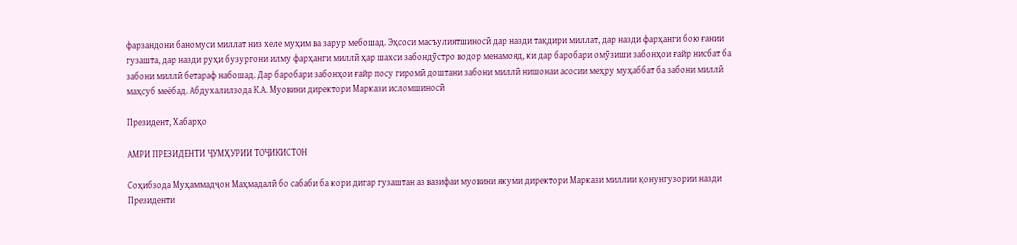фарзандони баномуси миллат низ хеле муҳим ва зарур мебошад. Эҳсоси масъулиятшиносӣ дар назди тақдири миллат, дар назди фарҳанги бою ғании гузашта, дар назди руҳи бузургони илму фарҳанги миллӣ ҳар шахси забондӯстро водор менамояд, ки дар баробари омӯзиши забонҳои ғайр нисбат ба забони миллӣ бетараф набошад. Дар баробари забонҳои ғайр посу гиромӣ доштани забони миллӣ нишонаи асосии меҳру муҳаббат ба забони миллӣ маҳсуб меёбад. Абдухалилзода К.А. Муовини директори Маркази исломшиносӣ

Президент, Хабарҳо

АМРИ ПРЕЗИДЕНТИ ҶУМҲУРИИ ТОҶИКИСТОН

Соҳибзода Муҳаммадҷон Маҳмадалӣ бо сабаби ба кори дигар гузаштан аз вазифаи муовини якуми директори Маркази миллии қонунгузории назди Президенти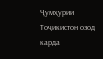Ҷумҳурии Тоҷикистон озод карда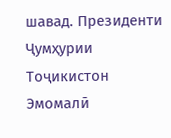шавад. Президенти Ҷумҳурии Тоҷикистон Эмомалӣ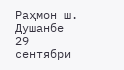Раҳмон ш. Душанбе 29 сентябри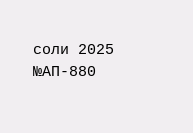соли 2025 №АП-880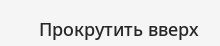Прокрутить вверх